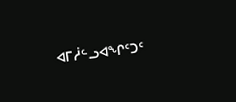ᐊᒥᓲᓪᓗᐊᖏᑦᑐᑦ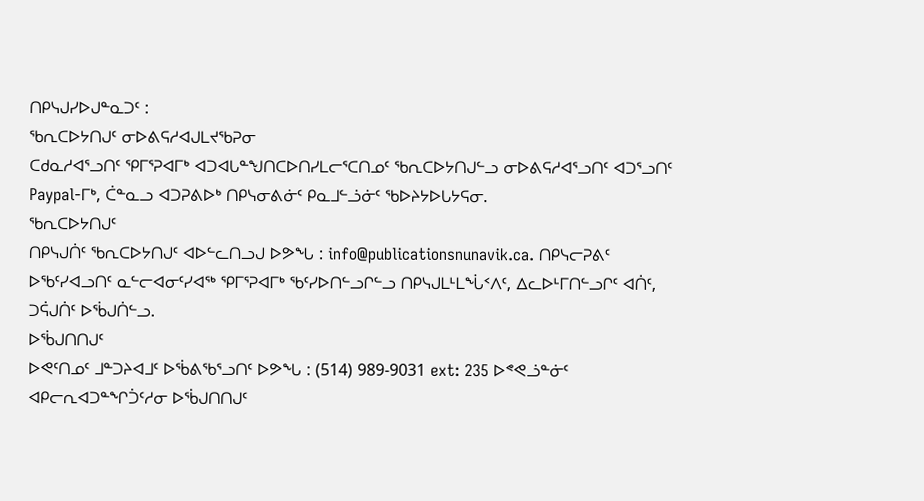ᑎᑭᓭᒍᓯᐅᒍᓐᓇᑐᑦ :
ᖃᕆᑕᐅᔭᑎᒍᑦ ᓂᐅᕕᕋᓱᐊᒍᒪᔪᖃᕈᓂ
ᑕᑯᓇᓱᐊᕐᓗᑎᑦ ᕿᒥᕐᕈᐊᒥᒃ ᐊᑐᐊᒐᓐᖑᑎᑕᐅᑎᓯᒪᓕᕐᑕᑎᓄᑦ ᖃᕆᑕᐅᔭᑎᒍᓪᓗ ᓂᐅᕕᕋᓱᐊᕐᓗᑎᑦ ᐊᑐᕐᓗᑎᑦ Paypal-ᒥᒃ, ᑖᓐᓇᓗ ᐊᑐᕈᕕᐅᒃ ᑎᑭᓭᓂᕕᓃᑦ ᑭᓇᒧᓪᓘᓃᑦ ᖃᐅᔨᔭᐅᒐᔭᕋᓂ.
ᖃᕆᑕᐅᔭᑎᒍᑦ
ᑎᑭᓭᒍᑏᑦ ᖃᕆᑕᐅᔭᑎᒍᑦ ᐊᐅᓪᓚᑎᓗᒍ ᐅᕗᖓ : info@publicationsnunavik.ca. ᑎᑭᓭᓕᕈᕕᑦ ᐅᖃᑦᓯᐊᓗᑎᑦ ᓇᓪᓕᐊᓂᑦᓯᐊᖅ ᕿᒥᕐᕈᐊᒥᒃ ᖃᑦᓯᐅᑎᓪᓗᒋᓪᓗ ᑎᑭᓭᒍᒪᒻᒪᖔᑉᐱᑦ, ᐃᓚᐅᒻᒥᑎᓪᓗᒋᑦ ᐊᑏᑦ, ᑐᕌᒍᑏᑦ ᐅᖄᒍᑏᓪᓗ.
ᐅᖄᒍᑎᑎᒍᑦ
ᐅᕙᑦᑎᓄᑦ ᒧᓐᑐᔨᐊᒧᑦ ᐅᖄᕕᖃᕐᓗᑎᑦ ᐅᕗᖓ : (514) 989-9031 ext: 235 ᐅᕝᕙᓘᓐᓃᑦ ᐊᑭᓕᕆᐊᑐᓐᖏᑑᑦᓱᓂ ᐅᖄᒍᑎᑎᒍᑦ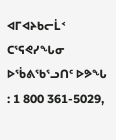ᐊᒥᐊᔨᑲᓕᒫᑉ ᑕᕐᕋᕙᓯᖓᓂ ᐅᖄᕕᖃᕐᓗᑎᑦ ᐅᕗᖓ : 1 800 361-5029,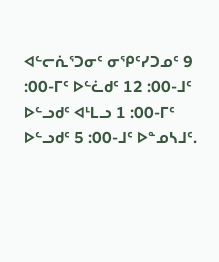ᐊᓪᓕᕇᕐᑐᓂᑦ ᓂᕿᑦᓯᑐᓄᑦ 9 :00-ᒥᑦ ᐅᓪᓛᑯᑦ 12 :00-ᒧᑦ ᐅᓪᓗᑯᑦ ᐊᒻᒪᓗ 1 :00-ᒥᑦ ᐅᓪᓗᑯᑦ 5 :00-ᒧᑦ ᐅᓐᓄᓴᒧᑦ.